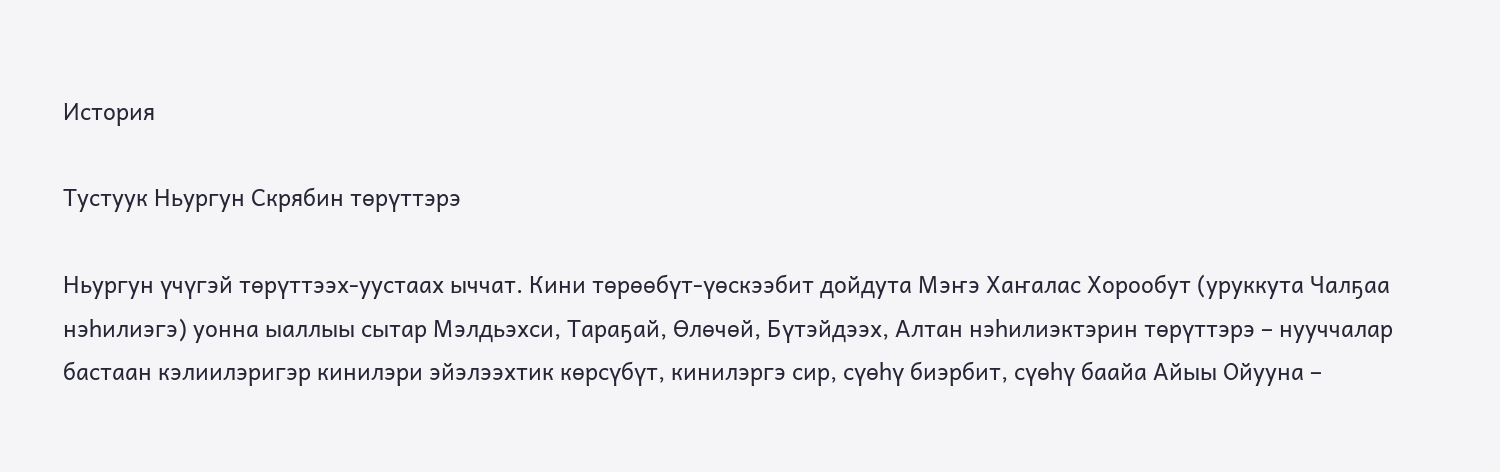История

Тустуук Ньургун Скрябин төрүттэрэ

Ньургун үчүгэй төрүттээх-уустаах ыччат. Кини төрөөбүт-үөскээбит дойдута Мэҥэ Хаҥалас Хорообут (уруккута Чалҕаа нэһилиэгэ) уонна ыаллыы сытар Мэлдьэхси, Тараҕай, Өлөчөй, Бүтэйдээх, Алтан нэһилиэктэрин төрүттэрэ – нууччалар бастаан кэлиилэригэр кинилэри эйэлээхтик көрсүбүт, кинилэргэ сир, сүөһү биэрбит, сүөһү баайа Айыы Ойууна –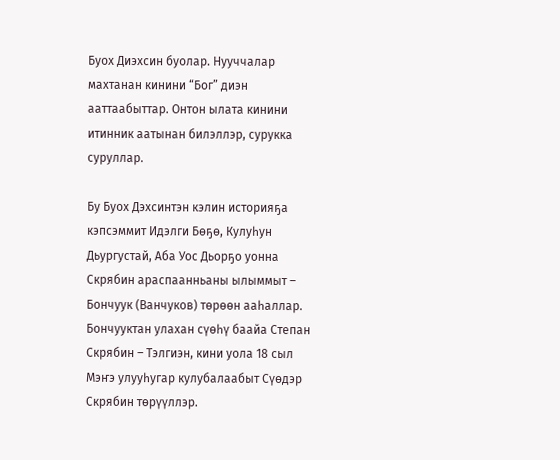Буох Диэхсин буолар. Нууччалар махтанан кинини “Бог” диэн ааттаабыттар. Онтон ылата кинини итинник аатынан билэллэр, сурукка суруллар.

Бу Буох Дэхсинтэн кэлин историяҕа кэпсэммит Идэлги Бөҕө, Кулуһун Дьургустай, Аба Уос Дьорҕо уонна Скрябин араспаанньаны ылыммыт – Бончуук (Ванчуков) төрөөн ааһаллар. Бончууктан улахан сүөһү баайа Степан Скрябин – Тэлгиэн, кини уола 18 сыл Мэҥэ улууһугар кулубалаабыт Сүөдэр Скрябин төрүүллэр.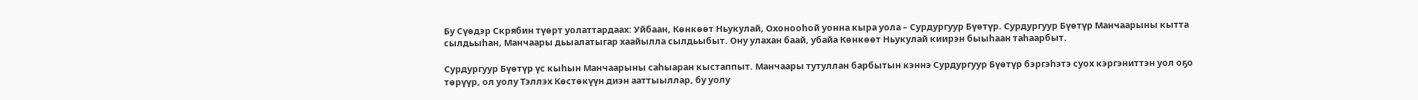Бу Сүөдэр Скрябин түөрт уолаттардаах: Уйбаан, Көнкөөт Ньукулай, Охонооһой уонна кыра уола – Сурдургуур Бүөтүр. Сурдургуур Бүөтүр Манчаарыны кытта сылдьыһан, Манчаары дьыалатыгар хаайылла сылдьыбыт. Ону улахан баай, убайа Көнкөөт Ньукулай киирэн быыһаан таһаарбыт.

Сурдургуур Бүөтүр үс кыһын Манчаарыны саһыаран кыстаппыт. Манчаары тутуллан барбытын кэннэ Сурдургуур Бүөтүр бэргэһэтэ суох кэргэниттэн уол оҕо төрүүр, ол уолу Тэллэх Көстөкүүн диэн ааттыыллар, бу уолу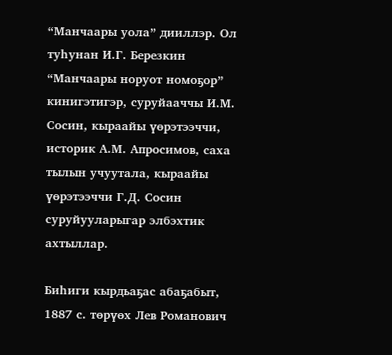“Манчаары уола” дииллэр. Ол туһунан И.Г. Березкин “Манчаары норуот номоҕор” кинигэтигэр, суруйааччы И.М. Сосин, кыраайы үөрэтээччи, историк А.М. Апросимов, саха тылын учуутала, кыраайы үөрэтээччи Г.Д. Сосин суруйууларыгар элбэхтик ахтыллар.

Биһиги кырдьаҕас абаҕабыт, 1887 с. төрүөх Лев Романович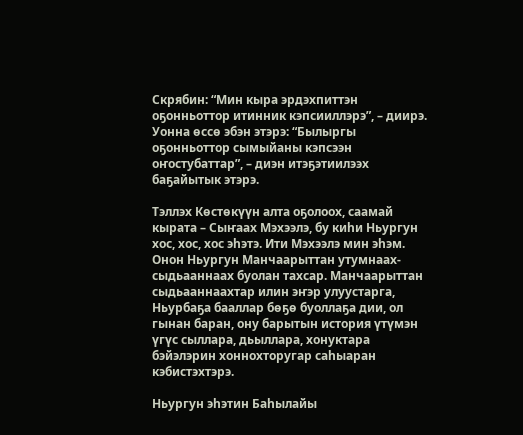Скрябин: “Мин кыра эрдэхпиттэн оҕонньоттор итинник кэпсииллэрэ”, – диирэ. Уонна өссө эбэн этэрэ: “Былыргы оҕонньоттор сымыйаны кэпсээн оҥостубаттар”, – диэн итэҕэтиилээх баҕайытык этэрэ.

Тэллэх Көстөкүүн алта оҕолоох, саамай кырата – Сыҥаах Мэхээлэ, бу киһи Ньургун хос, хос, хос эһэтэ. Ити Мэхээлэ мин эһэм. Онон Ньургун Манчаарыттан утумнаах-сыдьааннаах буолан тахсар. Манчаарыттан сыдьааннаахтар илин эҥэр улуустарга, Ньурбаҕа бааллар бөҕө буоллаҕа дии, ол гынан баран, ону барытын история үтүмэн үгүс сыллара, дьыллара, хонуктара бэйэлэрин хоннохторугар саһыаран кэбистэхтэрэ.

Ньургун эһэтин Баһылайы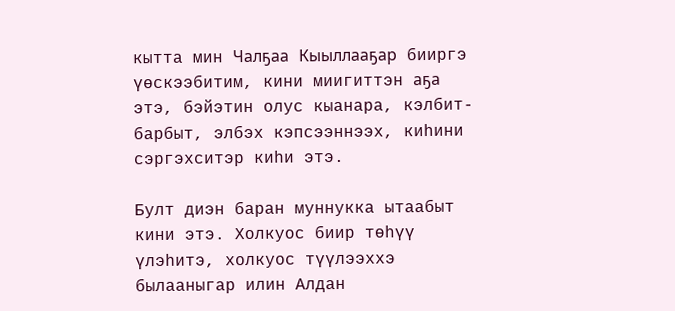кытта мин Чалҕаа Кыыллааҕар бииргэ үөскээбитим, кини миигиттэн аҕа этэ, бэйэтин олус кыанара, кэлбит-барбыт, элбэх кэпсээннээх, киһини сэргэхситэр киһи этэ.

Булт диэн баран муннукка ытаабыт кини этэ. Холкуос биир төһүү үлэһитэ, холкуос түүлээххэ былааныгар илин Алдан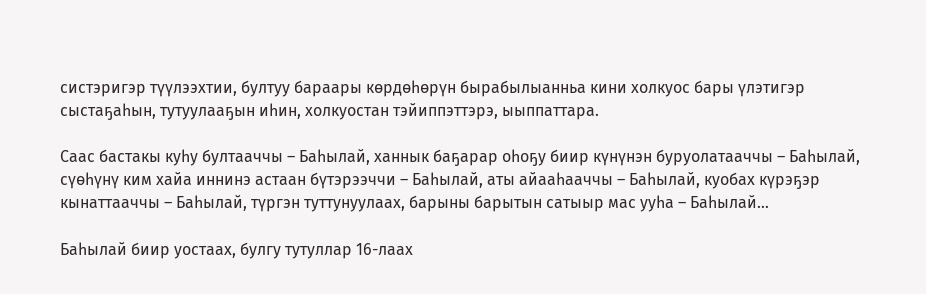систэригэр түүлээхтии, бултуу бараары көрдөһөрүн бырабылыанньа кини холкуос бары үлэтигэр сыстаҕаһын, тутуулааҕын иһин, холкуостан тэйиппэттэрэ, ыыппаттара.

Саас бастакы куһу бултааччы – Баһылай, ханнык баҕарар оһоҕу биир күнүнэн буруолатааччы – Баһылай, сүөһүнү ким хайа иннинэ астаан бүтэрээччи – Баһылай, аты айааһааччы – Баһылай, куобах күрэҕэр кынаттааччы – Баһылай, түргэн туттунуулаах, барыны барытын сатыыр мас ууһа – Баһылай…

Баһылай биир уостаах, булгу тутуллар 16-лаах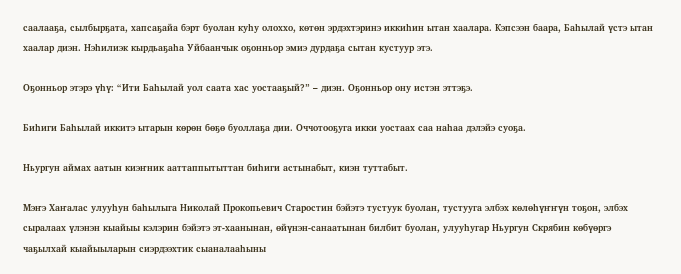саалааҕа, сылбырҕата, хапсаҕайа бэрт буолан куһу олоххо, көтөн эрдэхтэринэ иккиһин ытан хаалара. Кэпсээн баара, Баһылай үстэ ытан хаалар диэн. Нэһилиэк кырдьаҕаһа Уйбаанчык оҕонньор эмиэ дурдаҕа сытан кустуур этэ.

Оҕонньор этэрэ үһү: “Ити Баһылай уол саата хас уостааҕый?” – диэн. Оҕонньор ону истэн эттэҕэ.

Биһиги Баһылай иккитэ ытарын көрөн бөҕө буоллаҕа дии. Оччотооҕуга икки уостаах саа наһаа дэлэйэ суоҕа.

Ньургун аймах аатын киэҥник ааттаппытыттан биһиги астынабыт, киэн туттабыт.

Мэҥэ Хаҥалас улууһун баһылыга Николай Прокопьевич Старостин бэйэтэ тустуук буолан, тустууга элбэх көлөһүҥҥүн тоҕон, элбэх сыралаах үлэнэн кыайыы кэлэрин бэйэтэ эт-хаанынан, өйүнэн-санаатынан билбит буолан, улууһугар Ньургун Скрябин көбүөргэ чаҕылхай кыайыыларын сиэрдээхтик сыаналааһыны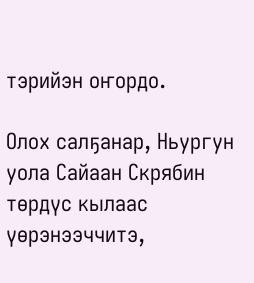тэрийэн оҥордо.

Олох салҕанар, Ньургун уола Сайаан Скрябин төрдүс кылаас үөрэнээччитэ,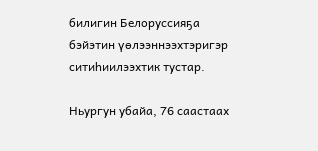билигин Белоруссияҕа бэйэтин үөлээннээхтэригэр ситиһиилээхтик тустар.

Ньургун убайа, 76 саастаах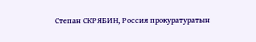Степан СКРЯБИН, Россия прокуратуратын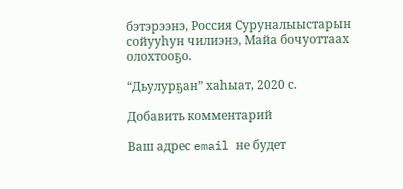бэтэрээнэ, Россия Суруналыыстарын сойууһун чилиэнэ, Майа бочуоттаах олохтооҕо.

“Дьулурҕан” хаһыат, 2020 с.

Добавить комментарий

Ваш адрес email не будет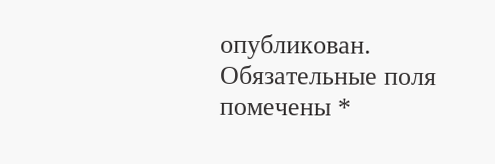опубликован. Обязательные поля помечены *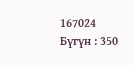167024
Бүгүн : 350